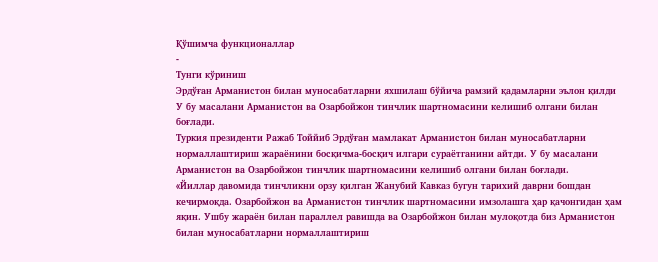Қўшимча функционаллар
-
Тунги кўриниш
Эрдўған Арманистон билан муносабатларни яхшилаш бўйича рамзий қадамларни эълон қилди
У бу масалани Арманистон ва Озарбойжон тинчлик шартномасини келишиб олгани билан боғлади.
Туркия президенти Ражаб Тоййиб Эрдўған мамлакат Арманистон билан муносабатларни нормаллаштириш жараёнини босқичма-босқич илгари сураётганини айтди. У бу масалани Арманистон ва Озарбойжон тинчлик шартномасини келишиб олгани билан боғлади.
«Йиллар давомида тинчликни орзу қилган Жанубий Кавказ бугун тарихий даврни бошдан кечирмоқда. Озарбойжон ва Арманистон тинчлик шартномасини имзолашга ҳар қачонгидан ҳам яқин. Ушбу жараён билан параллел равишда ва Озарбойжон билан мулоқотда биз Арманистон билан муносабатларни нормаллаштириш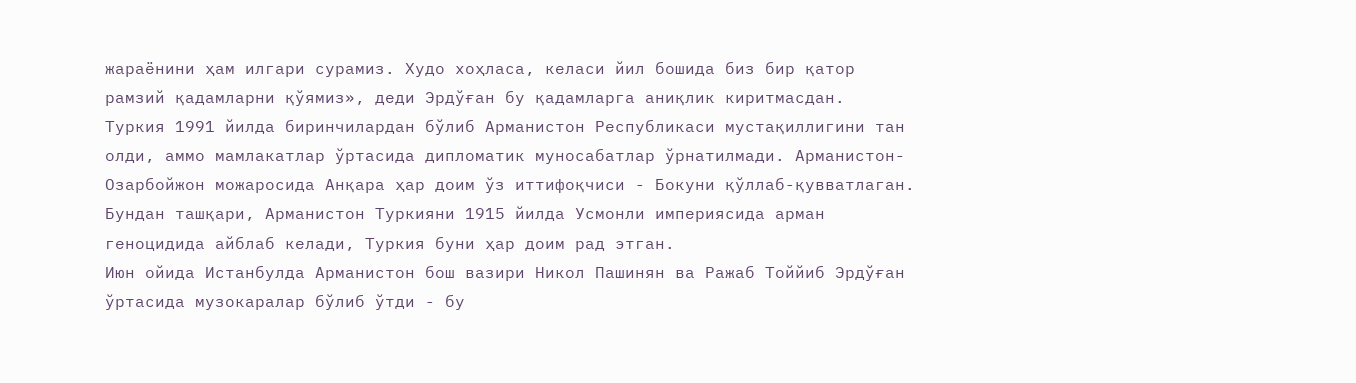жараёнини ҳам илгари сурамиз. Худо хоҳласа, келаси йил бошида биз бир қатор рамзий қадамларни қўямиз», деди Эрдўған бу қадамларга аниқлик киритмасдан.
Туркия 1991 йилда биринчилардан бўлиб Арманистон Республикаси мустақиллигини тан олди, аммо мамлакатлар ўртасида дипломатик муносабатлар ўрнатилмади. Арманистон-Озарбойжон можаросида Анқара ҳар доим ўз иттифоқчиси - Бокуни қўллаб-қувватлаган. Бундан ташқари, Арманистон Туркияни 1915 йилда Усмонли империясида арман геноцидида айблаб келади, Туркия буни ҳар доим рад этган.
Июн ойида Истанбулда Арманистон бош вазири Никол Пашинян ва Ражаб Тоййиб Эрдўған ўртасида музокаралар бўлиб ўтди - бу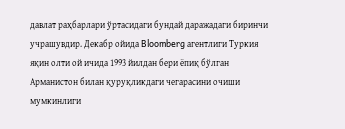давлат раҳбарлари ўртасидаги бундай даражадаги биринчи учрашувдир. Декабр ойида Bloomberg агентлиги Туркия яқин олти ой ичида 1993 йилдан бери ёпиқ бўлган Арманистон билан қуруқликдаги чегарасини очиши мумкинлиги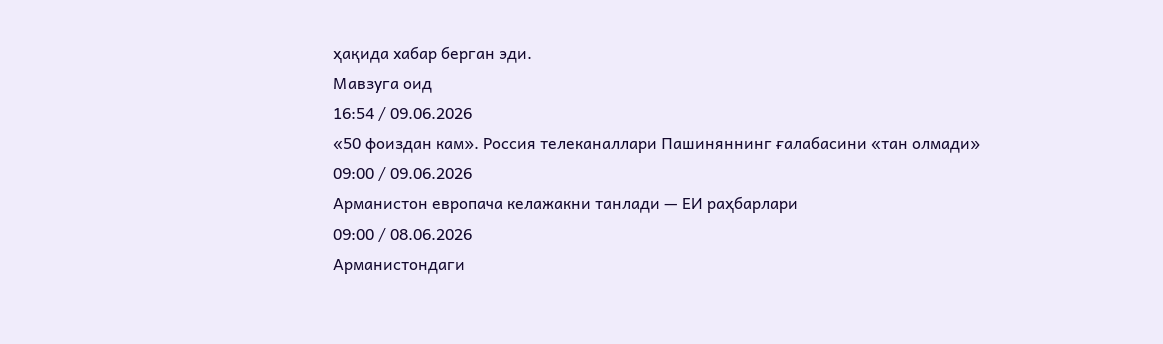ҳақида хабар берган эди.
Мавзуга оид
16:54 / 09.06.2026
«50 фоиздан кам». Россия телеканаллари Пашиняннинг ғалабасини «тан олмади»
09:00 / 09.06.2026
Арманистон европача келажакни танлади — ЕИ раҳбарлари
09:00 / 08.06.2026
Арманистондаги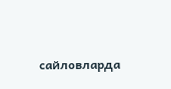сайловларда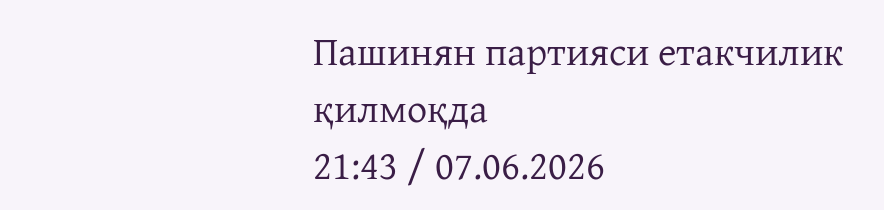Пашинян партияси етакчилик қилмоқда
21:43 / 07.06.2026